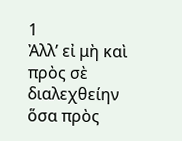1
Ἀλλ’ εἰ μὴ καὶ πρὸς σὲ διαλεχθείην ὅσα πρὸς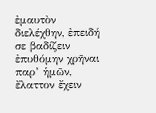ἐμαυτὸν διελέχθην, ἐπειδή σε βαδίζειν ἐπυθόμην χρῆναι παρ’ ἡμῶν, ἔλαττον ἔχειν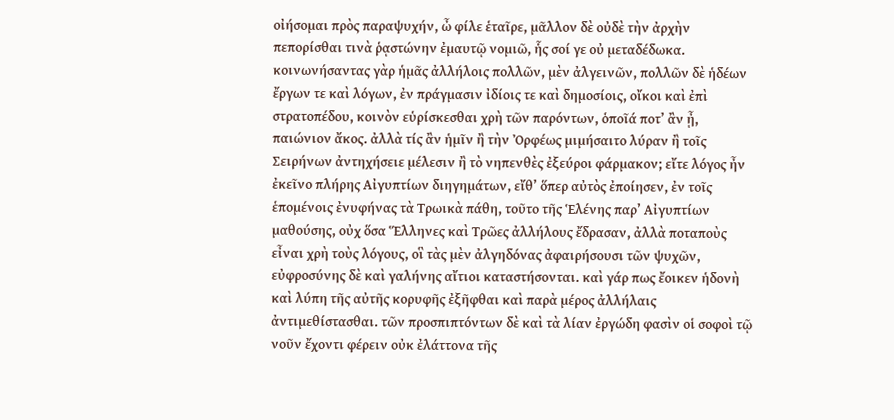οἰήσομαι πρὸς παραψυχήν, ὦ φίλε ἑταῖρε, μᾶλλον δὲ οὐδὲ τὴν ἀρχὴν πεπορίσθαι τινὰ ῥᾳστώνην ἐμαυτῷ νομιῶ, ἧς σοί γε οὐ μεταδέδωκα. κοινωνήσαντας γὰρ ἡμᾶς ἀλλήλοις πολλῶν, μὲν ἀλγεινῶν, πολλῶν δὲ ἡδέων ἔργων τε καὶ λόγων, ἐν πράγμασιν ἰδίοις τε καὶ δημοσίοις, οἴκοι καὶ ἐπὶ στρατοπέδου, κοινὸν εὑρίσκεσθαι χρὴ τῶν παρόντων, ὁποῖά ποτ’ ἂν ᾖ, παιώνιον ἄκος. ἀλλὰ τίς ἂν ἡμῖν ἢ τὴν Ὀρφέως μιμήσαιτο λύραν ἢ τοῖς Σειρήνων ἀντηχήσειε μέλεσιν ἢ τὸ νηπενθὲς ἐξεύροι φάρμακον; εἴτε λόγος ἦν ἐκεῖνο πλήρης Αἰγυπτίων διηγημάτων, εἴθ’ ὅπερ αὐτὸς ἐποίησεν, ἐν τοῖς ἑπομένοις ἐνυφήνας τὰ Τρωικὰ πάθη, τοῦτο τῆς Ἑλένης παρ’ Αἰγυπτίων μαθούσης, οὐχ ὅσα Ἕλληνες καὶ Τρῶες ἀλλήλους ἔδρασαν, ἀλλὰ ποταποὺς εἶναι χρὴ τοὺς λόγους, οἳ τὰς μὲν ἀλγηδόνας ἀφαιρήσουσι τῶν ψυχῶν, εὐφροσύνης δὲ καὶ γαλήνης αἴτιοι καταστήσονται. καὶ γάρ πως ἔοικεν ἡδονὴ καὶ λύπη τῆς αὐτῆς κορυφῆς ἐξῆφθαι καὶ παρὰ μέρος ἀλλήλαις ἀντιμεθίστασθαι. τῶν προσπιπτόντων δὲ καὶ τὰ λίαν ἐργώδη φασὶν οἱ σοφοὶ τῷ νοῦν ἔχοντι φέρειν οὐκ ἐλάττονα τῆς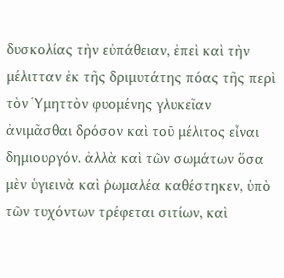δυσκολίας τὴν εὐπάθειαν, ἐπεὶ καὶ τὴν μέλιτταν ἐκ τῆς δριμυτάτης πόας τῆς περὶ τὸν Ὑμηττὸν φυομένης γλυκεῖαν ἀνιμᾶσθαι δρόσον καὶ τοῦ μέλιτος εἶναι δημιουργόν. ἀλλὰ καὶ τῶν σωμάτων ὅσα μὲν ὑγιεινὰ καὶ ῥωμαλέα καθέστηκεν, ὑπὸ τῶν τυχόντων τρέφεται σιτίων, καὶ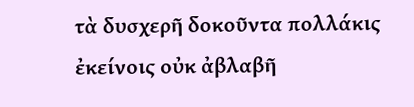τὰ δυσχερῆ δοκοῦντα πολλάκις ἐκείνοις οὐκ ἀβλαβῆ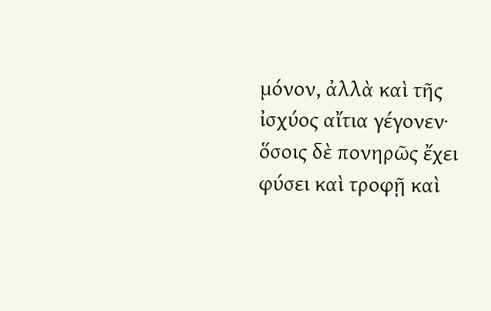μόνον, ἀλλὰ καὶ τῆς ἰσχύος αἴτια γέγονεν· ὅσοις δὲ πονηρῶς ἔχει φύσει καὶ τροφῇ καὶ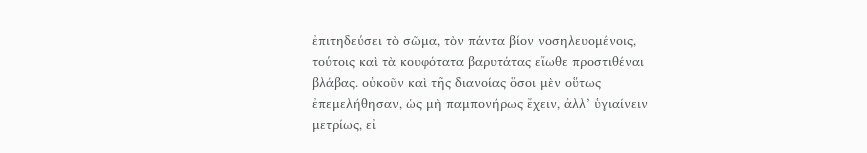ἐπιτηδεύσει τὸ σῶμα, τὸν πάντα βίον νοσηλευομένοις, τούτοις καὶ τὰ κουφότατα βαρυτάτας εἴωθε προστιθέναι βλάβας. οὐκοῦν καὶ τῆς διανοίας ὅσοι μὲν οὕτως ἐπεμελήθησαν, ὡς μὴ παμπονήρως ἔχειν, ἀλλ’ ὑγιαίνειν μετρίως, εἰ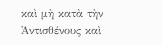καὶ μὴ κατὰ τὴν Ἀντισθένους καὶ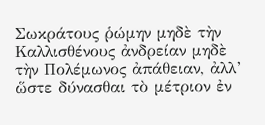Σωκράτους ῥώμην μηδὲ τὴν Καλλισθένους ἀνδρείαν μηδὲ τὴν Πολέμωνος ἀπάθειαν, ἀλλ’ ὥστε δύνασθαι τὸ μέτριον ἐν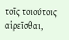τοῖς τοιούτοις αἱρεῖσθαι,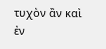τυχὸν ἂν καὶ ἐν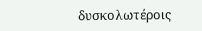δυσκολωτέροις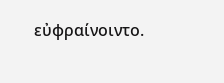εὐφραίνοιντο.